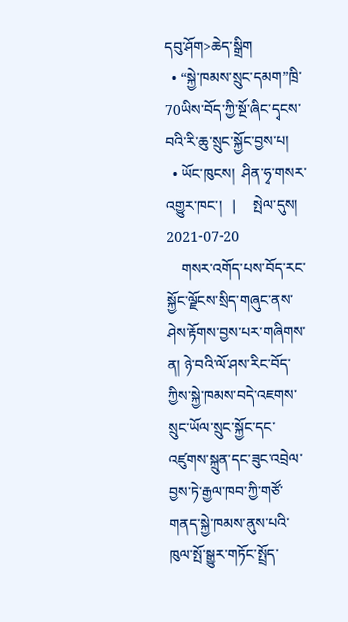དབུ་ཤོག>ཆེད་སྒྲིག
  • “སྐྱེ་ཁམས་སྲུང་དམག”ཁྲི་70ཡིས་བོད་ཀྱི་སྔོ་ཞིང་དྭངས་བའི་རི་ཆུ་སྲུང་སྐྱོང་བྱས་པ།
  • ཡོང་ཁུངས།  ཤིན་ཧྭ་གསར་འགྱུར་ཁང་།   |     སྤེལ་དུས།  2021-07-20
    གསར་འགོད་པས་བོད་རང་སྐྱོང་ལྗོངས་སྲིད་གཞུང་ནས་ཤེས་རྟོགས་བྱས་པར་གཞིགས་ན། ཉེ་བའི་ལོ་ཤས་རིང་བོད་ཀྱིས་སྐྱེ་ཁམས་བདེ་འཇགས་སྲུང་ཡོལ་སྲུང་སྐྱོང་དང་འཛུགས་སྐྲུན་དང་ཟུང་འབྲེལ་བྱས་ཏེ་རྒྱལ་ཁབ་ཀྱི་གཙོ་གནད་སྐྱེ་ཁམས་ནུས་པའི་ཁུལ་སྤོ་སྒྱུར་གཏོང་སྤྲོད་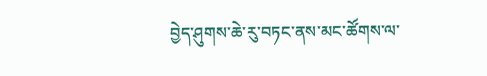བྱེད་ཤུགས་ཆེ་རུ་བཏང་ནས་མང་ཚོགས་ལ་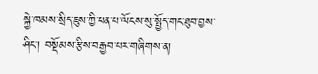སྐྱེ་ཁམས་སྲིད་ཇུས་ཀྱི་ཕན་པ་ལོངས་སུ་སྤྱོད་གང་ཐུབ་བྱས་ཤིང་། བསྡོམས་རྩིས་བརྒྱབ་པར་གཞིགས་ན།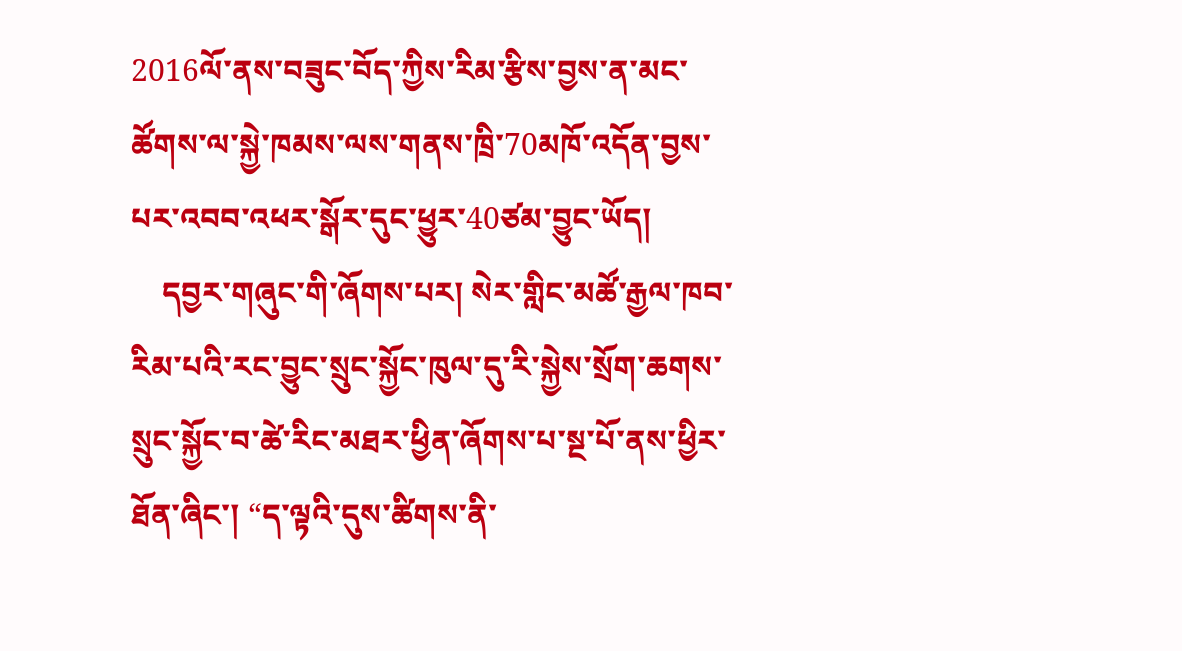2016ལོ་ནས་བཟུང་བོད་ཀྱིས་རིམ་རྩིས་བྱས་ན་མང་ཚོགས་ལ་སྐྱེ་ཁམས་ལས་གནས་ཁྲི་70མཁོ་འདོན་བྱས་པར་འབབ་འཕར་སྒོར་དུང་ཕྱུར་40ཙམ་བྱུང་ཡོད།
    དབྱར་གཞུང་གི་ཞོགས་པར། སེར་གླིང་མཚོ་རྒྱལ་ཁབ་རིམ་པའི་རང་བྱུང་སྲུང་སྐྱོང་ཁུལ་དུ་རི་སྐྱེས་སྲོག་ཆགས་སྲུང་སྐྱོང་བ་ཚེ་རིང་མཐར་ཕྱིན་ཞོགས་པ་སྔ་པོ་ནས་ཕྱིར་ཐོན་ཞིང་། “ད་ལྟའི་དུས་ཚིགས་ནི་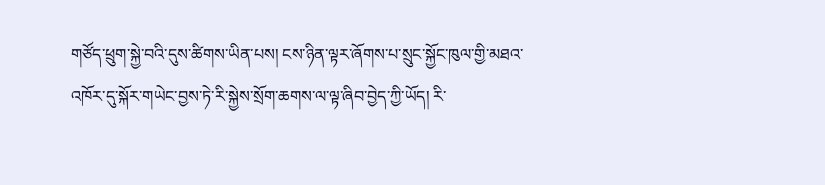གཙོད་ཕྲུག་སྐྱེ་བའི་དུས་ཚིགས་ཡིན་པས། ངས་ཉིན་ལྟར་ཞོགས་པ་སྲུང་སྐྱོང་ཁུལ་གྱི་མཐའ་འཁོར་དུ་སྐོར་གཡེང་བྱས་ཏེ་རི་སྐྱེས་སྲོག་ཆགས་ལ་ལྟ་ཞིབ་བྱེད་ཀྱི་ཡོད། རི་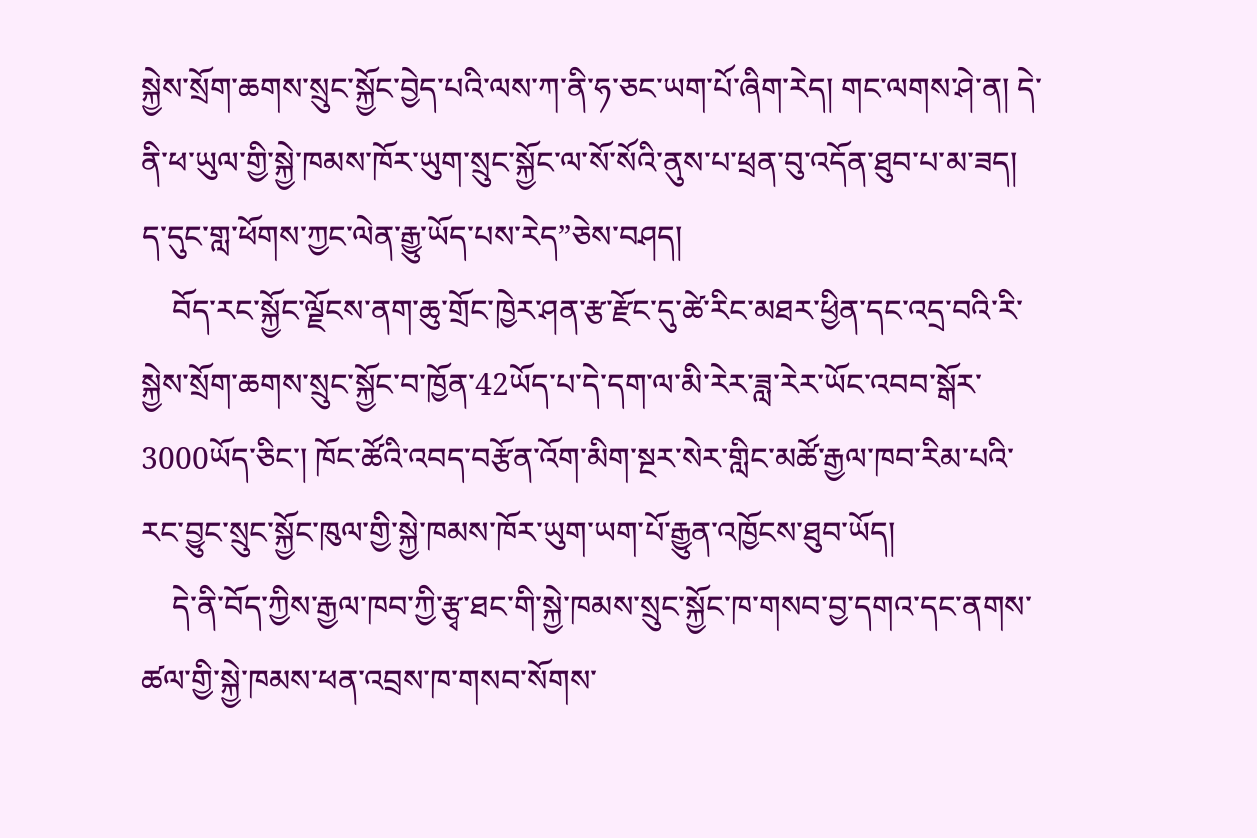སྐྱེས་སྲོག་ཆགས་སྲུང་སྐྱོང་བྱེད་པའི་ལས་ཀ་ནི་ཧ་ཅང་ཡག་པོ་ཞིག་རེད། གང་ལགས་ཤེ་ན། དེ་ནི་ཕ་ཡུལ་གྱི་སྐྱེ་ཁམས་ཁོར་ཡུག་སྲུང་སྐྱོང་ལ་སོ་སོའི་ནུས་པ་ཕྲན་བུ་འདོན་ཐུབ་པ་མ་ཟད། ད་དུང་གླ་ཕོགས་ཀྱང་ལེན་རྒྱུ་ཡོད་པས་རེད”ཅེས་བཤད།
    བོད་རང་སྐྱོང་ལྗོངས་ནག་ཆུ་གྲོང་ཁྱེར་ཤན་རྩ་རྫོང་དུ་ཚེ་རིང་མཐར་ཕྱིན་དང་འདྲ་བའི་རི་སྐྱེས་སྲོག་ཆགས་སྲུང་སྐྱོང་བ་ཁྱོན་42ཡོད་པ་དེ་དག་ལ་མི་རེར་ཟླ་རེར་ཡོང་འབབ་སྒོར་3000ཡོད་ཅིང་། ཁོང་ཚོའི་འབད་བརྩོན་འོག་མིག་སྔར་སེར་གླིང་མཚོ་རྒྱལ་ཁབ་རིམ་པའི་རང་བྱུང་སྲུང་སྐྱོང་ཁུལ་གྱི་སྐྱེ་ཁམས་ཁོར་ཡུག་ཡག་པོ་རྒྱུན་འཁྱོངས་ཐུབ་ཡོད།
    དེ་ནི་བོད་ཀྱིས་རྒྱལ་ཁབ་ཀྱི་རྩྭ་ཐང་གི་སྐྱེ་ཁམས་སྲུང་སྐྱོང་ཁ་གསབ་བྱ་དགའ་དང་ནགས་ཚལ་གྱི་སྐྱེ་ཁམས་ཕན་འབྲས་ཁ་གསབ་སོགས་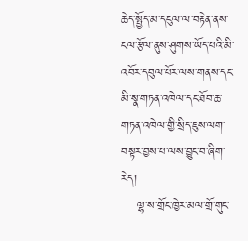ཆེད་སྤྱོད་མ་དངུལ་ལ་བརྟེན་ནས་ངལ་རྩོལ་ནུས་ཤུགས་ཡོད་པའི་མི་འབོར་དབུལ་པོར་ལས་གནས་དང་མི་སྣ་གཏན་འཁེལ་དང་ཐོབ་ཆ་གཏན་འཁེལ་གྱི་སྲིད་ཇུས་ལག་བསྟར་བྱས་པ་ལས་བྱུང་བ་ཞིག་རེད།
    ལྷ་ས་གྲོང་ཁྱེར་མལ་གྲོ་གུང་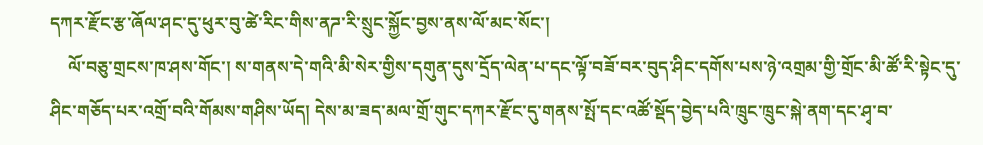དཀར་རྫོང་རྩ་ཞོལ་ཤང་དུ་ཕུར་བུ་ཚེ་རིང་གིས་ནཌ་རི་སྲུང་སྐྱོང་བྱས་ནས་ལོ་མང་སོང་།
    ལོ་བཅུ་གྲངས་ཁ་ཤས་གོང་། ས་གནས་དེ་གའི་མི་སེར་གྱིས་དགུན་དུས་དྲོད་ལེན་པ་དང་ལྟོ་བཟོ་བར་བུད་ཤིང་དགོས་པས་ཉེ་འགྲམ་གྱི་གྲོང་མི་ཚོ་རི་སྟེང་དུ་ཤིང་གཅོད་པར་འགྲོ་བའི་གོམས་གཤིས་ཡོད། དེས་མ་ཟད་མལ་གྲོ་གུང་དཀར་རྫོང་དུ་གནས་སྤོ་དང་འཚོ་སྡོད་བྱེད་པའི་ཁྲུང་ཁྲུང་སྐེ་ནག་དང་ཤྭ་བ་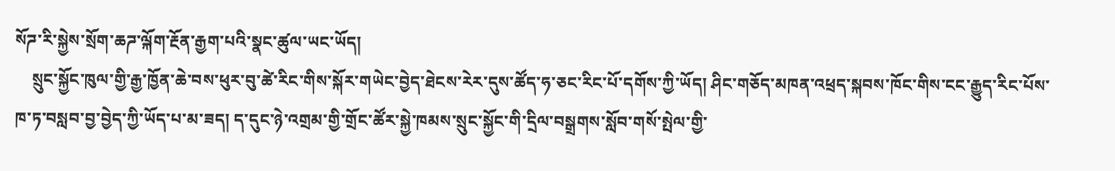སོཌ་རི་སྐྱེས་སྲོག་ཆཌ་ལྐོག་རྔོན་རྒྱག་པའི་སྣང་ཚུལ་ཡང་ཡོད།
    སྲུང་སྐྱོང་ཁུལ་གྱི་རྒྱ་ཁྱོན་ཆེ་བས་ཕུར་བུ་ཚེ་རིང་གིས་སྐོར་གཡེང་བྱེད་ཐེངས་རེར་དུས་ཚོད་ཧ་ཅང་རིང་པོ་དགོས་ཀྱི་ཡོད། ཤིང་གཅོད་མཁན་འཕྲད་སྐབས་ཁོང་གིས་ངང་རྒྱུད་རིང་པོས་ཁ་ཏ་བསླབ་བྱ་བྱེད་ཀྱི་ཡོད་པ་མ་ཟད། ད་དུང་ཉེ་འགྲམ་གྱི་གྲོང་ཚོར་སྐྱེ་ཁམས་སྲུང་སྐྱོང་གི་དྲིལ་བསྒྲགས་སློབ་གསོ་སྤེལ་གྱི་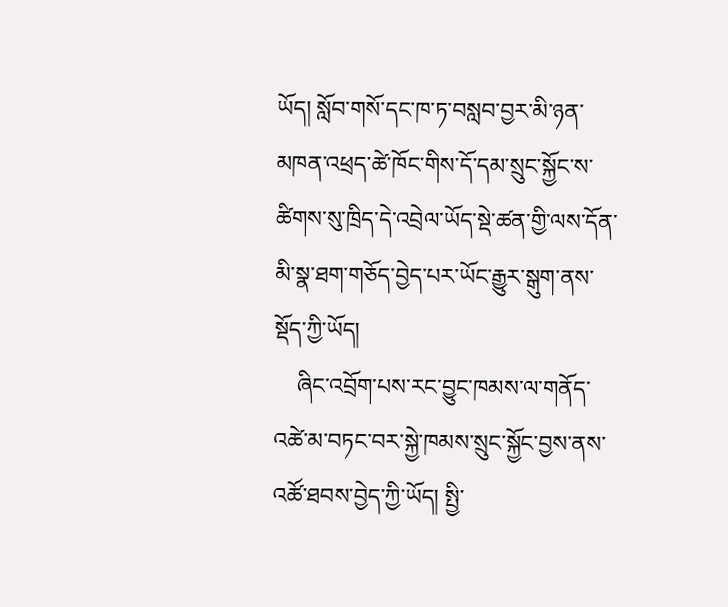ཡོད། སློབ་གསོ་དང་ཁ་ཏ་བསླབ་བྱར་མི་ཉན་མཁན་འཕྲད་ཚེ་ཁོང་གིས་དོ་དམ་སྲུང་སྐྱོང་ས་ཚིགས་སུ་ཁྲིད་དེ་འབྲེལ་ཡོད་སྡེ་ཚན་གྱི་ལས་དོན་མི་སྣ་ཐག་གཅོད་བྱེད་པར་ཡོང་རྒྱུར་སྒུག་ནས་སྡོད་ཀྱི་ཡོད།
    ཞིང་འབྲོག་པས་རང་བྱུང་ཁམས་ལ་གནོད་འཚེ་མ་བཏང་བར་སྐྱེ་ཁམས་སྲུང་སྐྱོང་བྱས་ནས་འཚོ་ཐབས་བྱེད་ཀྱི་ཡོད། སྤྱི་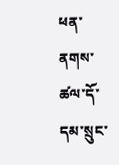ཕན་ནགས་ཚལ་དོ་དམ་སྲུང་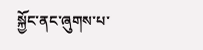སྐྱོང་ནང་ཞུགས་པ་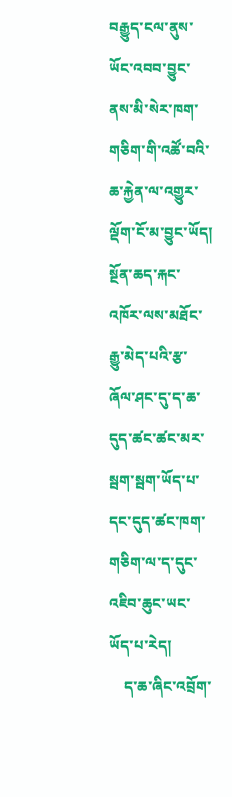བརྒྱུད་ངལ་ནུས་ཡོང་འབབ་བྱུང་ནས་མི་སེར་ཁག་གཅིག་གི་འཚོ་བའི་ཆ་རྐྱེན་ལ་འགྱུར་ལྡོག་ངོ་མ་བྱུང་ཡོད། སྔོན་ཆད་རྐང་འཁོར་ལས་མཐོང་རྒྱུ་མེད་པའི་རྩ་ཞོལ་ཤང་དུ་ད་ཆ་དུད་ཚང་ཚང་མར་སྦག་སྦག་ཡོད་པ་དང་དུད་ཚང་ཁག་གཅིག་ལ་ད་དུང་འཇིབ་ཆུང་ཡང་ཡོད་པ་རེད།
    ད་ཆ་ཞིང་འབྲོག་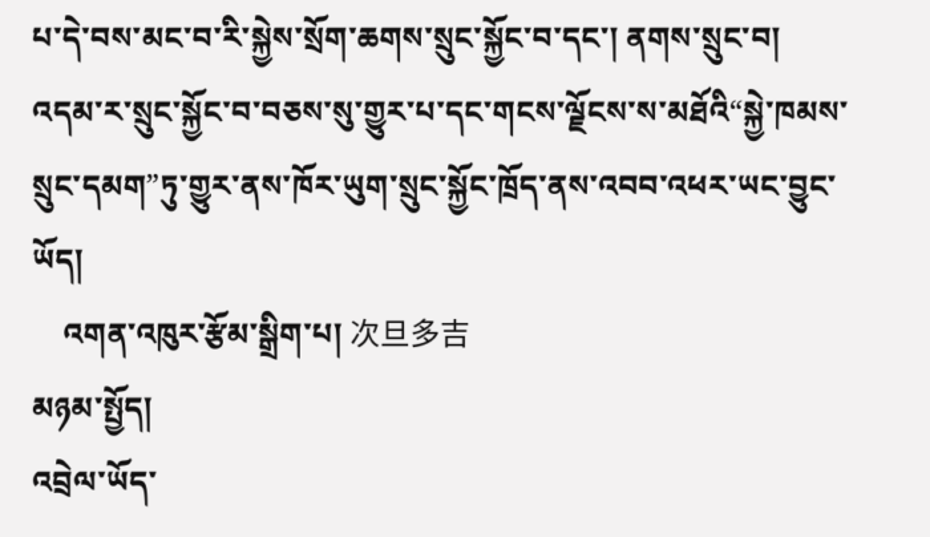པ་དེ་བས་མང་བ་རི་སྐྱེས་སྲོག་ཆགས་སྲུང་སྐྱོང་བ་དང་། ནགས་སྲུང་བ། འདམ་ར་སྲུང་སྐྱོང་བ་བཅས་སུ་གྱུར་པ་དང་གངས་ལྗོངས་ས་མཐོའི“སྐྱེ་ཁམས་སྲུང་དམག”ཏུ་གྱུར་ནས་ཁོར་ཡུག་སྲུང་སྐྱོང་ཁྲོད་ནས་འབབ་འཕར་ཡང་བྱུང་ཡོད།
    འགན་འཁུར་རྩོམ་སྒྲིག་པ། 次旦多吉
མཉམ་སྤྱོད།
འབྲེལ་ཡོད་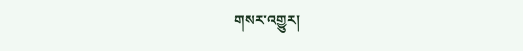གསར་འགྱུར།